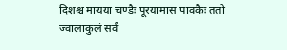दिशश्च मायया चण्डैः पूरयामास पावकैः ततो ज्वालाकुलं सर्वं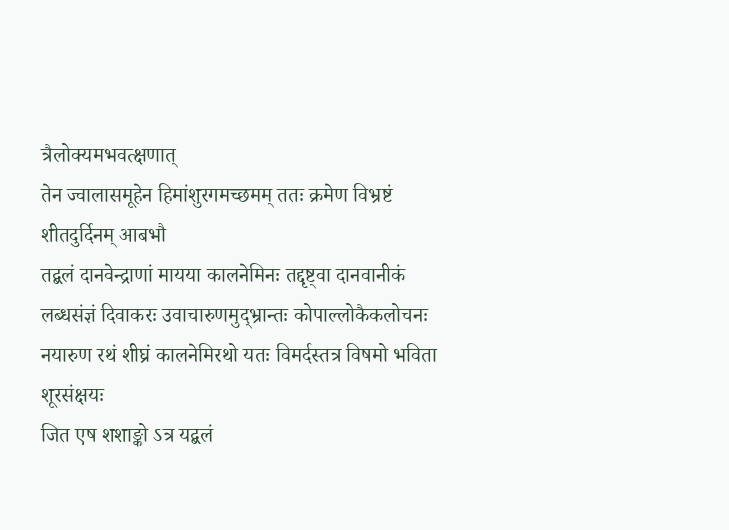त्रैलोक्यमभवत्क्षणात्
तेन ज्वालासमूहेन हिमांशुरगमच्छमम् ततः क्रमेण विभ्रष्टं शीतदुर्दिनम् आबभौ
तद्बलं दानवेन्द्राणां मायया कालनेमिनः तद्दृष्ट्वा दानवानीकं लब्धसंज्ञं दिवाकरः उवाचारुणमुद्भ्रान्तः कोपाल्लोकैकलोचनः
नयारुण रथं शीघ्रं कालनेमिरथो यतः विमर्दस्तत्र विषमो भविता शूरसंक्षयः
जित एष शशाङ्को ऽत्र यद्बलं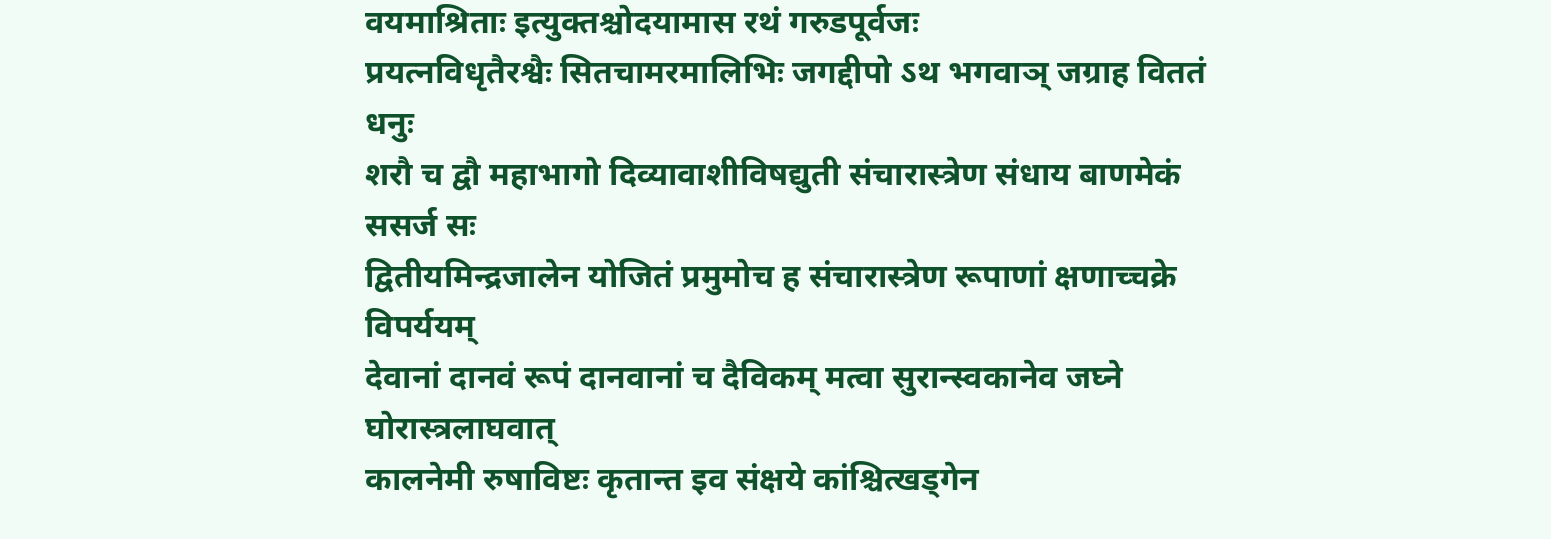वयमाश्रिताः इत्युक्तश्चोदयामास रथं गरुडपूर्वजः
प्रयत्नविधृतैरश्वैः सितचामरमालिभिः जगद्दीपो ऽथ भगवाञ् जग्राह विततं धनुः
शरौ च द्वौ महाभागो दिव्यावाशीविषद्युती संचारास्त्रेण संधाय बाणमेकं ससर्ज सः
द्वितीयमिन्द्रजालेन योजितं प्रमुमोच ह संचारास्त्रेण रूपाणां क्षणाच्चक्रे विपर्ययम्
देवानां दानवं रूपं दानवानां च दैविकम् मत्वा सुरान्स्वकानेव जघ्ने घोरास्त्रलाघवात्
कालनेमी रुषाविष्टः कृतान्त इव संक्षये कांश्चित्खड्गेन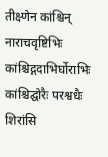तीक्ष्णेन कांश्चिन् नाराचवृष्टिभिः कांश्चिद्गदाभिर्घोराभिः कांश्चिद्घोरैः परश्वधैः
शिरांसि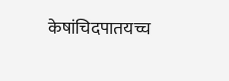केषांचिदपातयच्च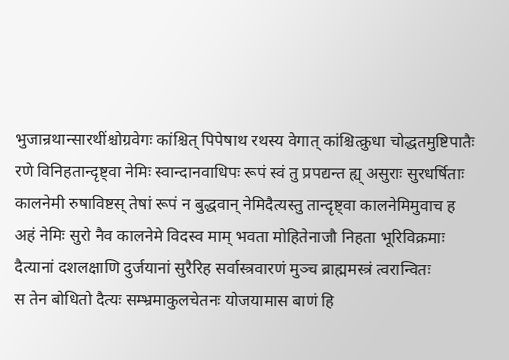भुजान्रथान्सारथींश्चोग्रवेगः कांश्चित् पिपेषाथ रथस्य वेगात् कांश्चित्क्रुधा चोद्धतमुष्टिपातैः
रणे विनिहतान्दृष्ट्वा नेमिः स्वान्दानवाधिपः रूपं स्वं तु प्रपद्यन्त ह्य् असुराः सुरधर्षिताः
कालनेमी रुषाविष्टस् तेषां रूपं न बुद्धवान् नेमिदैत्यस्तु तान्दृष्ट्वा कालनेमिमुवाच ह
अहं नेमिः सुरो नैव कालनेमे विदस्व माम् भवता मोहितेनाजौ निहता भूरिविक्रमाः
दैत्यानां दशलक्षाणि दुर्जयानां सुरैरिह सर्वास्त्रवारणं मुञ्च ब्राह्ममस्त्रं त्वरान्वितः
स तेन बोधितो दैत्यः सम्भ्रमाकुलचेतनः योजयामास बाणं हि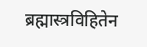ब्रह्मास्त्रविहितेन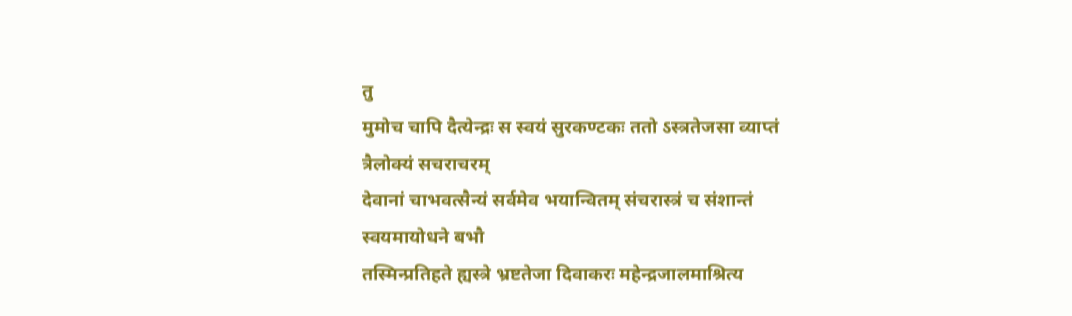तु
मुमोच चापि दैत्येन्द्रः स स्वयं सुरकण्टकः ततो ऽस्त्रतेजसा व्याप्तं त्रैलोक्यं सचराचरम्
देवानां चाभवत्सैन्यं सर्वमेव भयान्वितम् संचरास्त्रं च संशान्तं स्वयमायोधने बभौ
तस्मिन्प्रतिहते ह्यस्त्रे भ्रष्टतेजा दिवाकरः महेन्द्रजालमाश्रित्य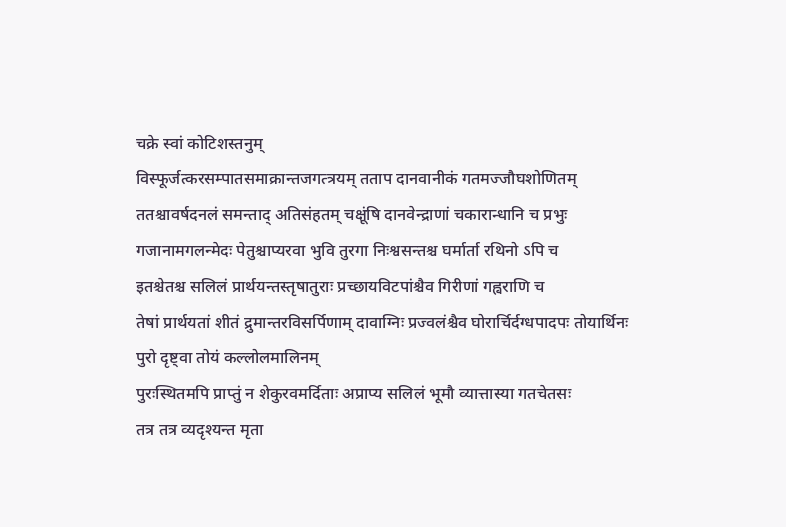चक्रे स्वां कोटिशस्तनुम्
विस्फूर्जत्करसम्पातसमाक्रान्तजगत्त्रयम् तताप दानवानीकं गतमज्जौघशोणितम्
ततश्चावर्षदनलं समन्ताद् अतिसंहतम् चक्षूंषि दानवेन्द्राणां चकारान्धानि च प्रभुः
गजानामगलन्मेदः पेतुश्चाप्यरवा भुवि तुरगा निःश्वसन्तश्च घर्मार्ता रथिनो ऽपि च
इतश्चेतश्च सलिलं प्रार्थयन्तस्तृषातुराः प्रच्छायविटपांश्चैव गिरीणां गह्वराणि च
तेषां प्रार्थयतां शीतं द्रुमान्तरविसर्पिणाम् दावाग्निः प्रज्वलंश्चैव घोरार्चिर्दग्धपादपः तोयार्थिनः पुरो दृष्ट्वा तोयं कल्लोलमालिनम्
पुरःस्थितमपि प्राप्तुं न शेकुरवमर्दिताः अप्राप्य सलिलं भूमौ व्यात्तास्या गतचेतसः
तत्र तत्र व्यदृश्यन्त मृता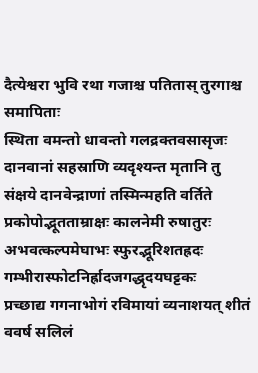दैत्येश्वरा भुवि रथा गजाश्च पतितास् तुरगाश्च समापिताः
स्थिता वमन्तो धावन्तो गलद्रक्तवसासृजः दानवानां सहस्राणि व्यदृश्यन्त मृतानि तु
संक्षये दानवेन्द्राणां तस्मिन्महति वर्तिते प्रकोपोद्भूतताम्राक्षः कालनेमी रुषातुरः
अभवत्कल्पमेघाभः स्फुरद्भूरिशतह्रदः गम्भीरास्फोटनिर्ह्रादजगद्धृदयघट्टकः
प्रच्छाद्य गगनाभोगं रविमायां व्यनाशयत् शीतं ववर्ष सलिलं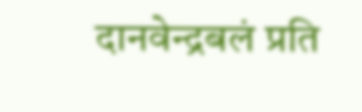दानवेन्द्रबलं प्रति